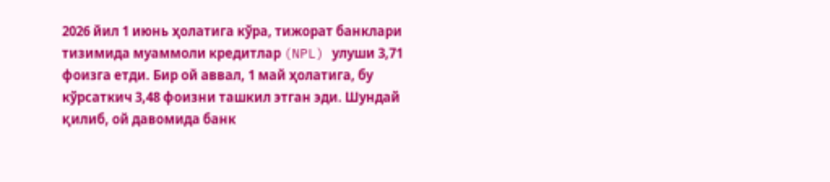2026 йил 1 июнь ҳолатига кўра, тижорат банклари тизимида муаммоли кредитлар (NPL) улуши 3,71 фоизга етди. Бир ой аввал, 1 май ҳолатига, бу кўрсаткич 3,48 фоизни ташкил этган эди. Шундай қилиб, ой давомида банк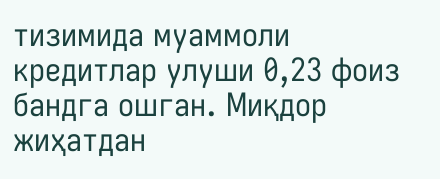тизимида муаммоли кредитлар улуши 0,23 фоиз бандга ошган. Миқдор жиҳатдан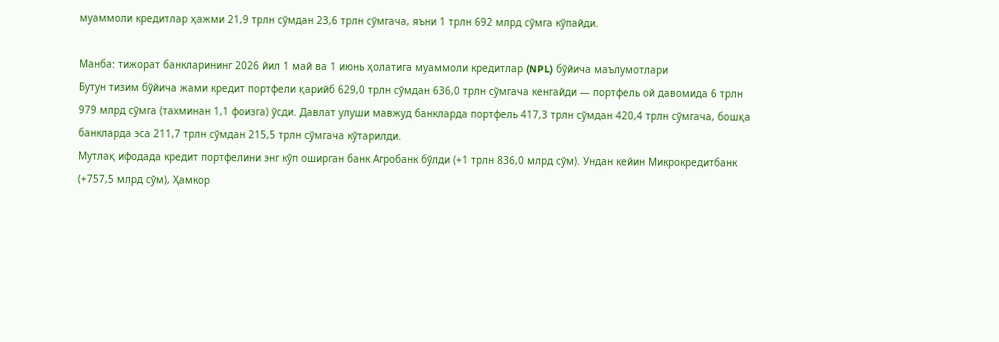муаммоли кредитлар ҳажми 21,9 трлн сўмдан 23,6 трлн сўмгача, яъни 1 трлн 692 млрд сўмга кўпайди.

Манба: тижорат банкларининг 2026 йил 1 май ва 1 июнь ҳолатига муаммоли кредитлар (NPL) бўйича маълумотлари
Бутун тизим бўйича жами кредит портфели қарийб 629,0 трлн сўмдан 636,0 трлн сўмгача кенгайди — портфель ой давомида 6 трлн 979 млрд сўмга (тахминан 1,1 фоизга) ўсди. Давлат улуши мавжуд банкларда портфель 417,3 трлн сўмдан 420,4 трлн сўмгача, бошқа банкларда эса 211,7 трлн сўмдан 215,5 трлн сўмгача кўтарилди.
Мутлақ ифодада кредит портфелини энг кўп оширган банк Агробанк бўлди (+1 трлн 836,0 млрд сўм). Ундан кейин Микрокредитбанк (+757,5 млрд сўм), Ҳамкор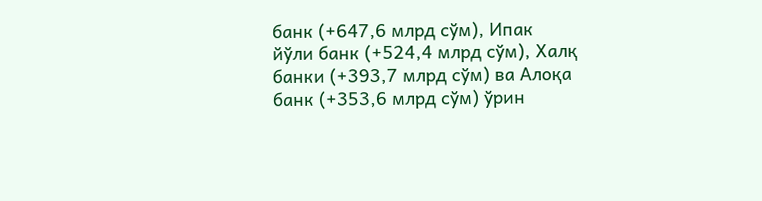банк (+647,6 млрд сўм), Ипак йўли банк (+524,4 млрд сўм), Халқ банки (+393,7 млрд сўм) ва Алоқа банк (+353,6 млрд сўм) ўрин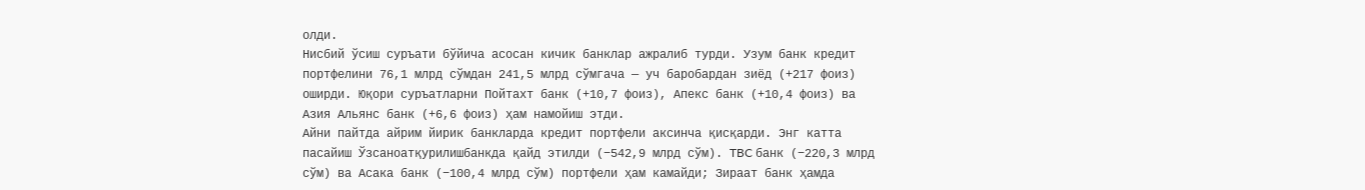олди.
Нисбий ўсиш суръати бўйича асосан кичик банклар ажралиб турди. Узум банк кредит портфелини 76,1 млрд сўмдан 241,5 млрд сўмгача — уч баробардан зиёд (+217 фоиз) оширди. Юқори суръатларни Пойтахт банк (+10,7 фоиз), Апекс банк (+10,4 фоиз) ва Азия Альянс банк (+6,6 фоиз) ҳам намойиш этди.
Айни пайтда айрим йирик банкларда кредит портфели аксинча қисқарди. Энг катта пасайиш Ўзсаноатқурилишбанкда қайд этилди (−542,9 млрд сўм). TBC банк (−220,3 млрд сўм) ва Асака банк (−100,4 млрд сўм) портфели ҳам камайди; Зираат банк ҳамда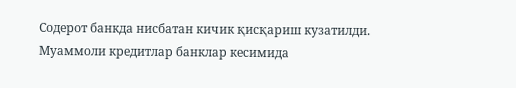Содерот банкда нисбатан кичик қисқариш кузатилди.
Муаммоли кредитлар банклар кесимида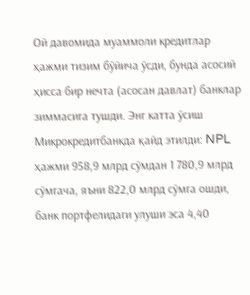Ой давомида муаммоли кредитлар ҳажми тизим бўйича ўсди, бунда асосий ҳисса бир нечта (асосан давлат) банклар зиммасига тушди. Энг катта ўсиш Микрокредитбанкда қайд этилди: NPL ҳажми 958,9 млрд сўмдан 1 780,9 млрд сўмгача, яъни 822,0 млрд сўмга ошди, банк портфелидаги улуши эса 4,40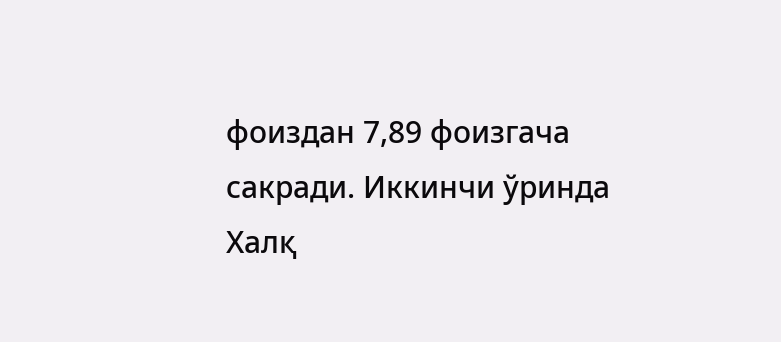фоиздан 7,89 фоизгача сакради. Иккинчи ўринда Халқ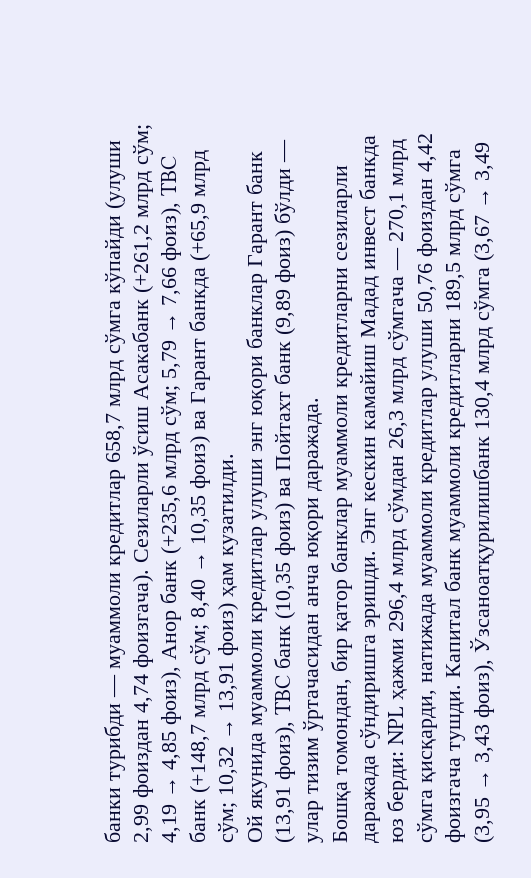банки турибди — муаммоли кредитлар 658,7 млрд сўмга кўпайди (улуши 2,99 фоиздан 4,74 фоизгача). Сезиларли ўсиш Асакабанк (+261,2 млрд сўм; 4,19 → 4,85 фоиз), Анор банк (+235,6 млрд сўм; 5,79 → 7,66 фоиз), TBC банк (+148,7 млрд сўм; 8,40 → 10,35 фоиз) ва Гарант банкда (+65,9 млрд сўм; 10,32 → 13,91 фоиз) ҳам кузатилди.
Ой якунида муаммоли кредитлар улуши энг юқори банклар Гарант банк (13,91 фоиз), TBC банк (10,35 фоиз) ва Пойтахт банк (9,89 фоиз) бўлди — улар тизим ўртачасидан анча юқори даражада.
Бошқа томондан, бир қатор банклар муаммоли кредитларни сезиларли даражада сўндиришга эришди. Энг кескин камайиш Мадад инвест банкда юз берди: NPL ҳажми 296,4 млрд сўмдан 26,3 млрд сўмгача — 270,1 млрд сўмга қисқарди, натижада муаммоли кредитлар улуши 50,76 фоиздан 4,42 фоизгача тушди. Капитал банк муаммоли кредитларни 189,5 млрд сўмга (3,95 → 3,43 фоиз), Ўзсаноатқурилишбанк 130,4 млрд сўмга (3,67 → 3,49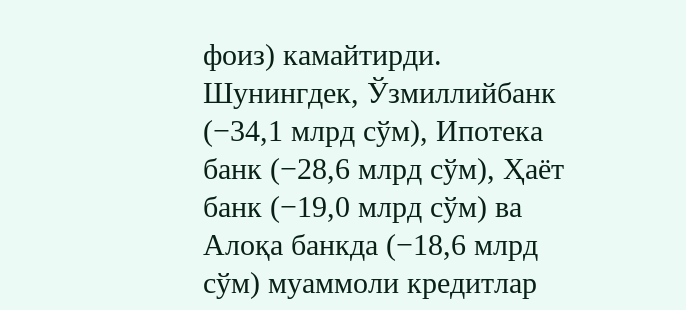фоиз) камайтирди. Шунингдек, Ўзмиллийбанк (−34,1 млрд сўм), Ипотека банк (−28,6 млрд сўм), Ҳаёт банк (−19,0 млрд сўм) ва Алоқа банкда (−18,6 млрд сўм) муаммоли кредитлар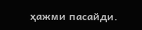ҳажми пасайди.